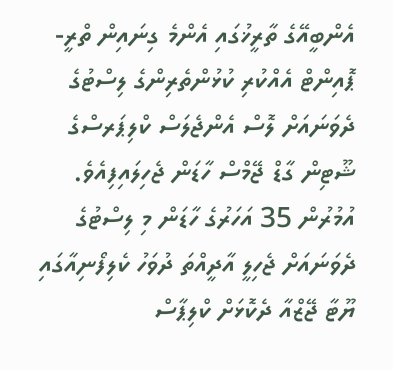އެންބީއޭގެ ތާރީޚުގައި އެންމެ ގިނައިން ތްރީ-ޕޮއިންޓް އެއްކުރި ކުޅުންތެރިންގެ ލިސްޓުގެ ދެވަނައަށް ލޮސް އެންޖެލަސް ކްލިޕަރސްގެ ޝޫޓިން ގާޑް ޖޭމްސް ހާޑަން ޖެހިލައިފިއެވެ.
އުމުރުން 35 އަހަރުގެ ހާޑަން މި ލިސްޓުގެ ދެވަނައަށް ޖެހިލީ އާދީއްތަ ދުވަހު ކެލިފޯނިއާގައި ޔޫޓާ ޖޭޒްއާ ދެކޮޅަށް ކްލިޕާސް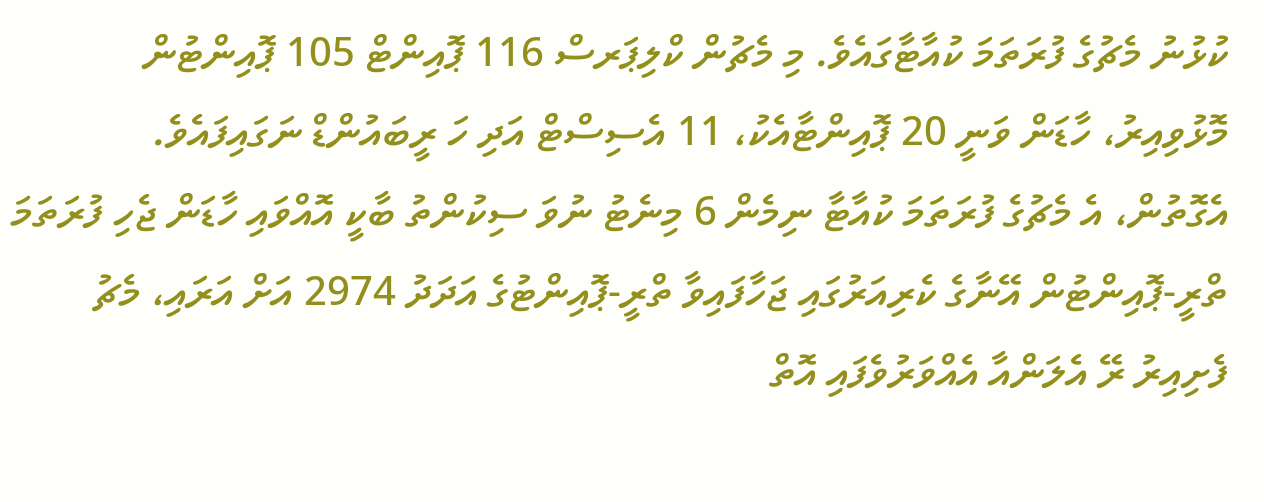ކުޅުނު މެޗުގެ ފުރަތަމަ ކުއާޓާގައެވެ. މި މެޗުން ކްލިޕަރސް 116 ޕޮއިންޓް 105 ޕޮއިންޓުން މޮޅުވިއިރު، ހާޑަން ވަނީ 20 ޕޮއިންޓާއެކު، 11 އެސިސްޓް އަދި ހަ ރީބައުންޑް ނަގައިފައެވެ.
އެގޮތުން، އެ މެޗުގެ ފުރަތަމަ ކުއާޓާ ނިމެން 6 މިނެޓު ނުވަ ސިކުންތު ބާކީ އޮއްވައި ހާޑަން ޖެހި ފުރަތަމަ ތްރީ-ޕޮއިންޓުން އޭނާގެ ކެރިއަރުގައި ޖަހާފައިވާ ތްރީ-ޕޮއިންޓުގެ އަދަދު 2974 އަށް އަރައި، މެޗު ފެށިއިރު ރޭ އެލަންއާ އެއްވަރުވެފައި އޮތް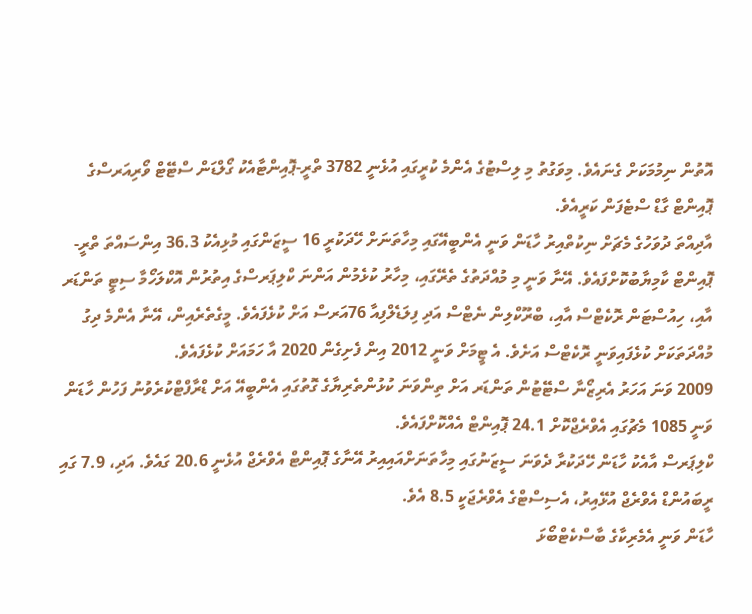އޮތުން ނިމުމަކަށް ގެނައެވެ. މިވަގުތު މި ލިސްޓުގެ އެންމެ ކުރީގައި އުޅެނީ 3782 ތްރީ-ޕޮއިންޓާއެކު ގޯލްޑަން ސްޓޭޓް ވޯރިއަރސްގެ ޕޮއިންޓް ގާޑް ސްޓެފަން ކަރީއެވެ.
އާދިއްތަ ދުވަހުގެ މެޗަށް ނިކުތްއިރު ހާޑަން ވަނީ އެންބީއޭގައި މިހާތަނަށް ހޭދަކުރީ 16 ސީޒަންގައި މުޅިއެކު 36.3 އިންސައްތަ ތްރީ-ޕޮއިންޓް ކާމިޔާބުކޮށްފައެވެ. އޭނާ ވަނީ މި މުއްދަތުގެ ތެރޭގައި، މިހާރު ކުޅެމުން އަންނަ ކްލިޕަރސްގެ އިތުރުން އޮކްލަހޯމާ ސިޓީ ތަންޑަރ އާއި، ހިއުސްޓަން ރޮކެޓްސް އާއި، ބްރޫކްލިން ނެޓްސް އަދި ފިލަޑެލްފިއާ 76އަރސް އަށް ކުޅެފައެވެ. މީގެތެރެއިން، އޭނާ އެންމެ ދިގު މުއްދަތަކަށް ކުޅެފައިވަނީ ރޮކެޓްސް އަށެވެ. އެ ޓީމަށް ވަނީ 2012 އިން ފެށިގެން 2020 އާ ހަމައަށް ކުޅެފައެވެ.
2009 ވަނަ އަހަރު އެރިޒޯނާ ސްޓޭޓުން ތަންޑަރ އަށް ތިންވަނަ ކުޅުންތެރިޔާގެ ގޮތުގައި އެންބީއޭ އަށް ޑްރާފްޓްކުރެވުނު ފަހުން ހާޑަން ވަނީ 1085 މެޗުގައި އެވްރެޖްކޮށް 24.1 ޕޮއިންޓް އެއްކޮށްފައެވެ.
ކްލިޕަރސް އާއެކު ހާޑަން ހޭދަކުރާ ދެވަނަ ސީޒަނުގައި މިހާތަނަށްއައިއިރު އޭނާގެ ޕޮއިންޓް އެވްރެޖް އުޅެނީ 20.6 ގައެވެ. އަދި، 7.9 ގައި ރީބައުންޑް އެވްރެޖް އުޅޭއިރު، އެސިސްޓްގެ އެވްރެޖަކީ 8.5 އެވެ.
ހާޑަން ވަނީ އެމެރިކާގެ ބާސްކެޓްބޯޅަ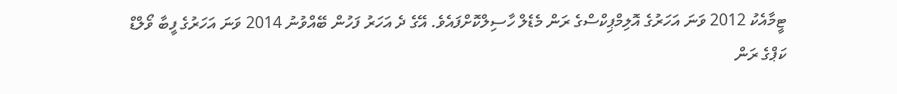ޓީމާއެކު 2012 ވަނަ އަހަރުގެ އޮލިމްޕިކްސްގެ ރަން މެޑެލް ހާސިލްކޮށްފައެވެ. އޭގެ ދެ އަހަރު ފަހުން ބޭއްވުނު 2014 ވަނަ އަހަރުގެ ފީބާ ވޯލްޑް ކަޕްގެ ރަން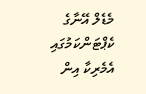މެޑެލް އޭނާގެ ކެޕްޓަންކަމުގައި އެމެރިކާ އިން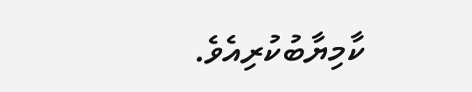ކާމިޔާބުކުރިއެވެ.